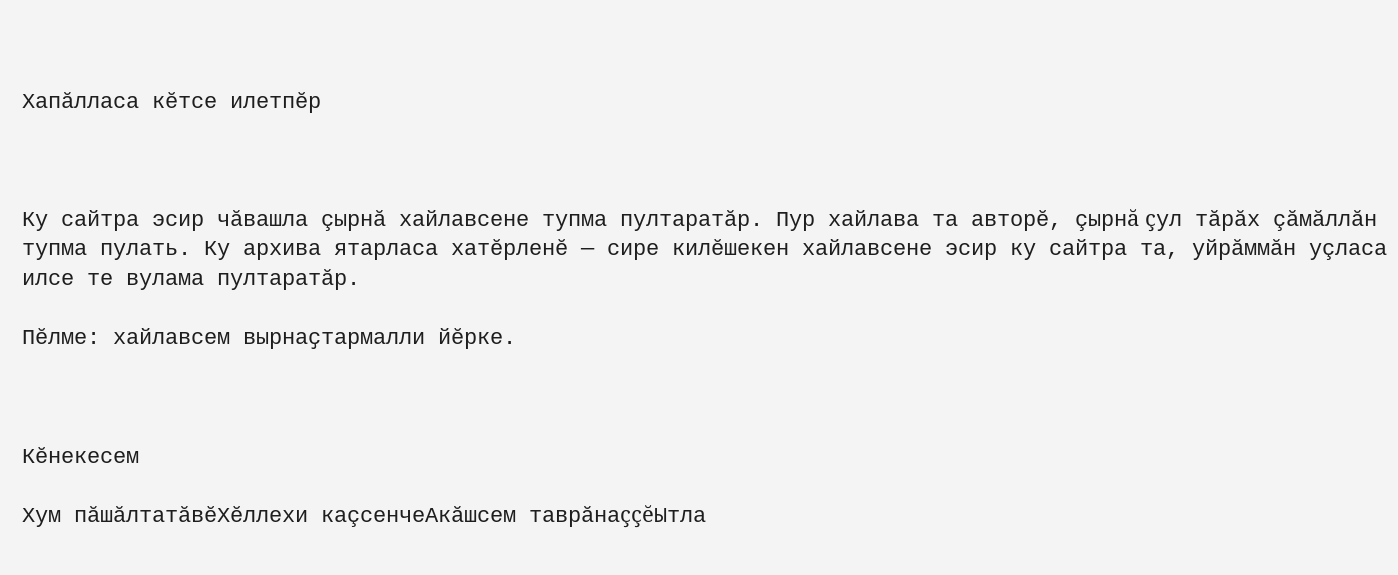Хапăлласа кĕтсе илетпĕр



Ку сайтра эсир чăвашла çырнă хайлавсене тупма пултаратăр. Пур хайлава та авторĕ, çырнă çул тăрăх çăмăллăн тупма пулать. Ку архива ятарласа хатĕрленĕ — сире килĕшекен хайлавсене эсир ку сайтра та, уйрăммăн уçласа илсе те вулама пултаратăр.

Пӗлме: хайлавсем вырнаҫтармалли йӗрке.



Кĕнекесем

Хум пӑшӑлтатӑвӗХĕллехи каçсенчеАкăшсем таврăнаççĕЫтла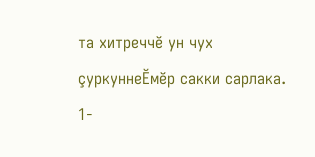та хитреччĕ ун чух çуркуннеĔмĕр сакки сарлака. 1-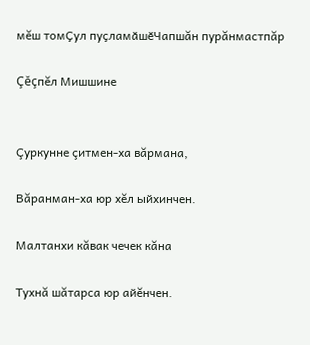мĕш томҪул пуҫламӑшӗЧапшăн пурăнмастпăр

Çĕçпĕл Мишшине


Çуркунне çитмен-ха вăрмана,

Вăранман-ха юр хĕл ыйхинчен.

Малтанхи кăвак чечек кăна

Тухнă шăтарса юр айĕнчен.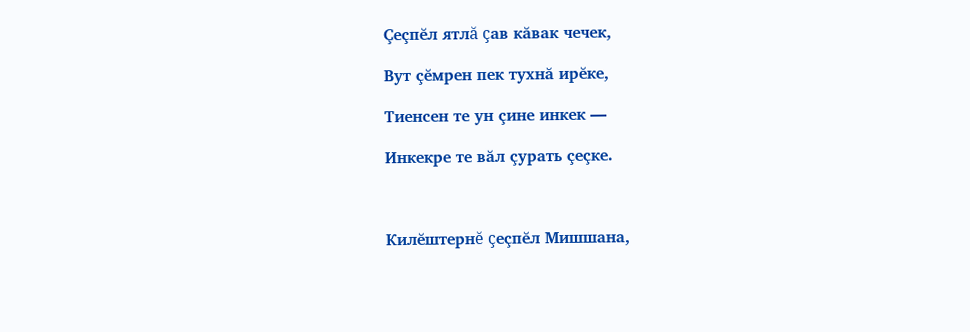Çеçпĕл ятлă çав кăвак чечек,

Вут çĕмрен пек тухнă ирĕке,

Тиенсен те ун çине инкек —

Инкекре те вăл çурать çеçке.



Килĕштернĕ çеçпĕл Мишшана,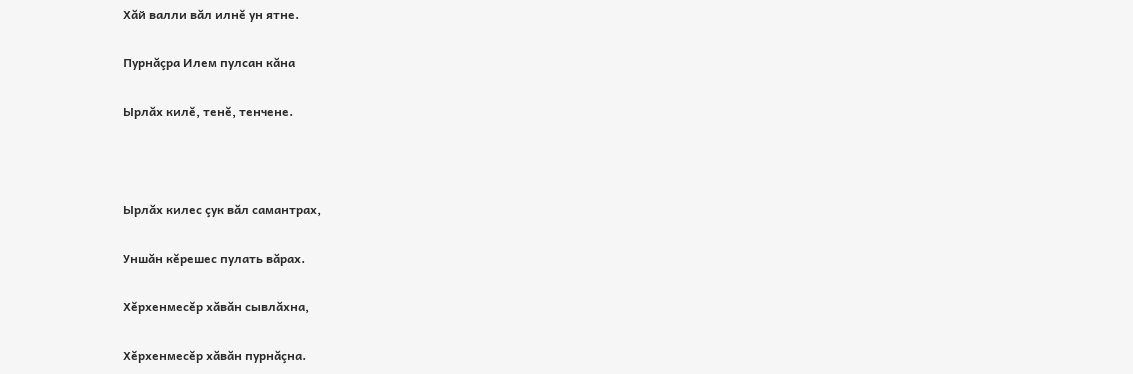Хăй валли вăл илнĕ ун ятне.

Пурнăçра Илем пулсан кăна

Ырлăх килĕ, тенĕ, тенчене.



Ырлăх килес çук вăл самантрах,

Уншăн кĕрешес пулать вăрах.

Хĕрхенмесĕр хăвăн сывлăхна,

Хĕрхенмесĕр хăвăн пурнăçна.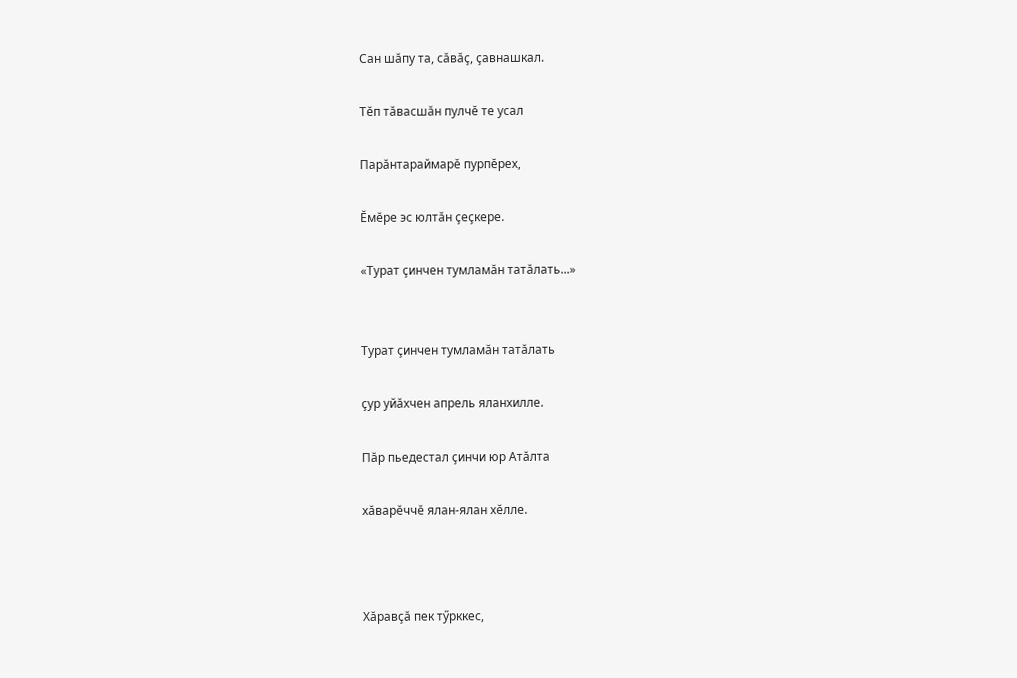Сан шăпу та, сăвăç, çавнашкал.

Тĕп тăвасшăн пулчĕ те усал

Парăнтараймарĕ пурпĕрех,

Ĕмĕре эс юлтăн çеçкере.

«Турат çинчен тумламăн татăлать...»


Турат çинчен тумламăн татăлать

çур уйăхчен апрель яланхилле.

Пăр пьедестал çинчи юр Атăлта

хăварĕччĕ ялан-ялан хĕлле.



Хăравçă пек тӳрккес,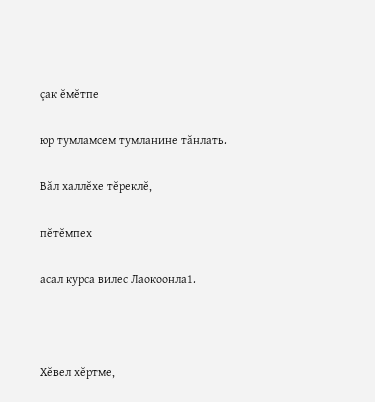çак ĕмĕтпе

юр тумламсем тумланине тăнлать.

Вăл халлĕхе тĕреклĕ,

пĕтĕмпех

асал курса вилес Лаокоонла1.



Хĕвел хĕртме,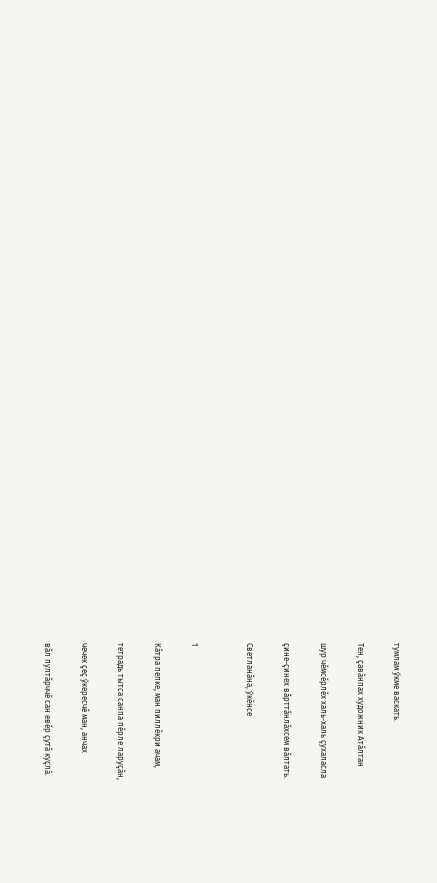тумлам ӳкме васкать.

Тен, çавăнпах художник Атăлтан

шур чĕмсĕрлĕх халь-халь çухаласла

çине-çинех вăрттăнлăхсем вăлтать.

Светланăна, ӳкĕнсе


1

Кăтра пепке, ман пиллĕкри ачам,

тетрадь тытса санпа пĕрле ларуçăн,

чечек çеç ӳкересчĕ ман, анчах

вăл пултăрччĕ сан евĕр çутă куçлă.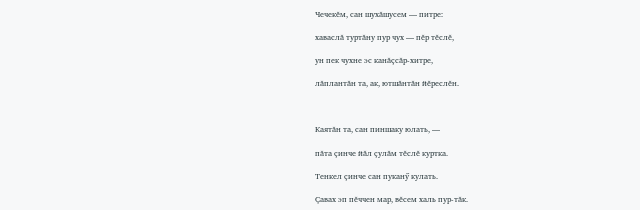Чечекĕм, сан шухăшусем — питре:

хаваслă туртăну пур чух — пĕр тĕслĕ,

ун пек чухне эс канăçсăр-хитре,

лăплантăн та, ак, ютшăнтăн йĕреслĕн.



Каятăн та, сан пиншаку юлать, —

пăта çинче йăл çулăм тĕслĕ куртка.

Тенкел çинче сан пуканӳ кулать.

Çавах эп пĕччен мар, вĕсем халь пур-тăк.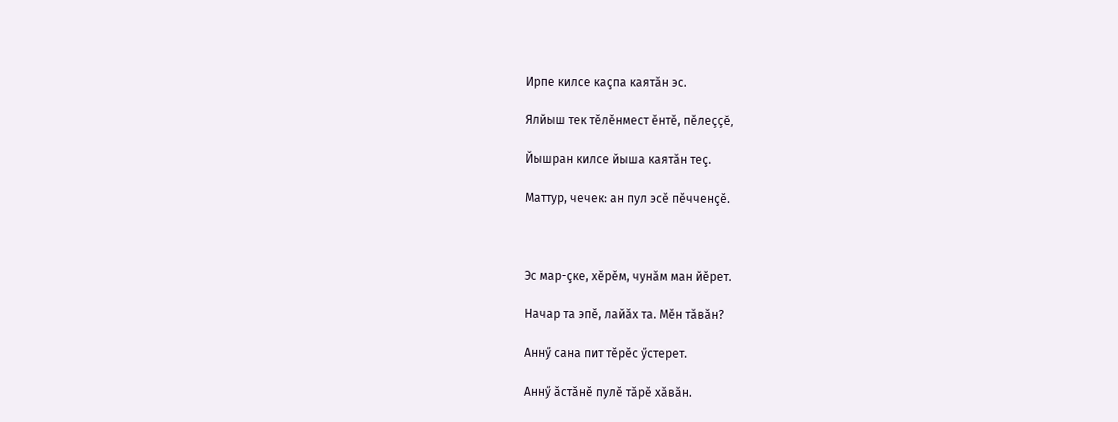Ирпе килсе каçпа каятăн эс.

Ялйыш тек тĕлĕнмест ĕнтĕ, пĕлеççĕ,

Йышран килcе йыша каятăн теç.

Маттур, чечек: ан пул эсĕ пĕчченçĕ.



Эс мар-çке, хĕрĕм, чунăм ман йĕрет.

Начар та эпĕ, лайăх та. Мĕн тăвăн?

Аннӳ сана пит тĕрĕс ӳстерет.

Аннӳ ăстăнĕ пулĕ тăрĕ хăвăн.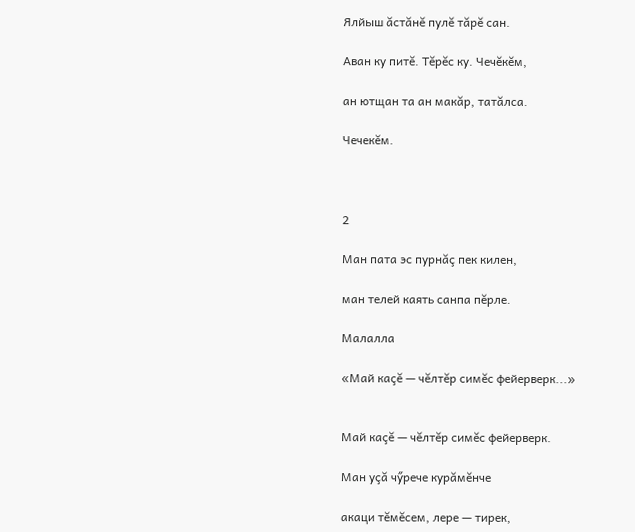Ялйыш ăстăнĕ пулĕ тăрĕ сан.

Аван ку питĕ. Тĕрĕс ку. Чечĕкĕм,

ан ютщан та ан макăр, татăлса.

Чечекĕм.



2

Ман пата эс пурнăç пек килен,

ман телей каять санпа пĕрле.

Малалла

«Май каçĕ — чĕлтĕр симĕс фейерверк...»


Май каçĕ — чĕлтĕр симĕс фейерверк.

Ман уçă чӳрече курăмĕнче

акаци тĕмĕсем, лере — тирек,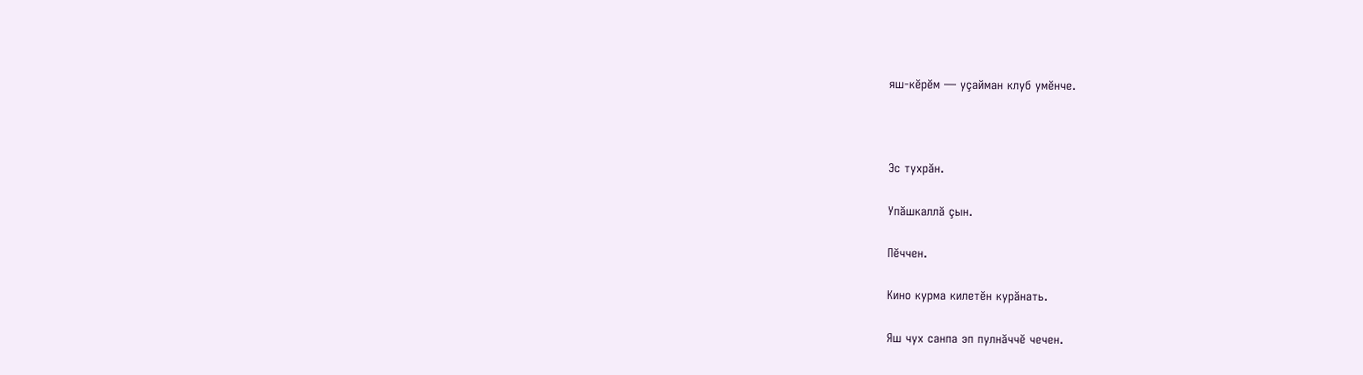яш-кĕрĕм — уçайман клуб умĕнче.



Эс тухрăн.

Упăшкаллă çын.

Пĕччен.

Кино курма килетĕн курăнать.

Яш чух санпа эп пулнăччĕ чечен.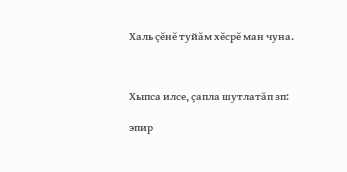Халь çĕнĕ туйăм хĕсрĕ ман чуна.



Хыпса илсе, çапла шутлатăп зп:

эпир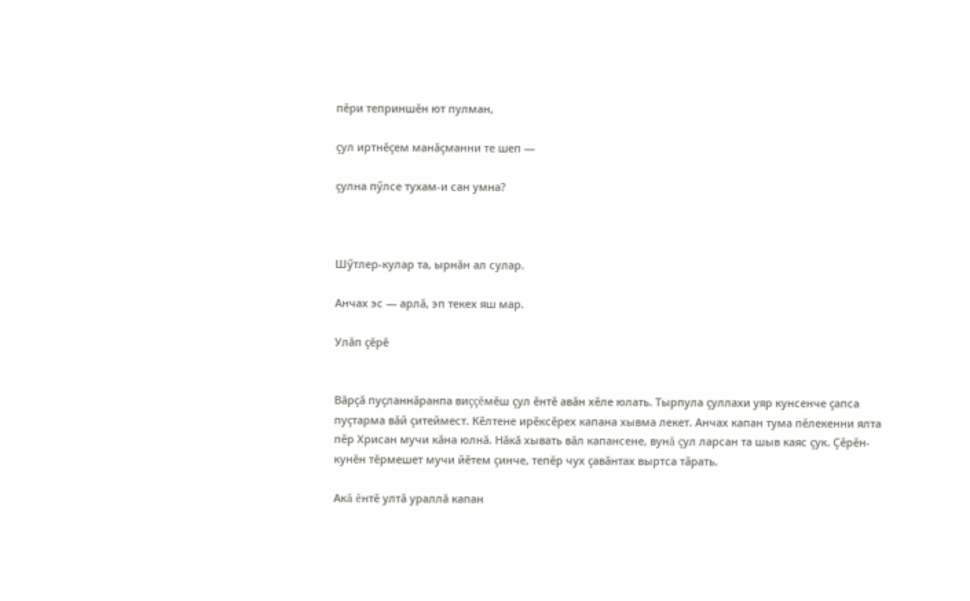пĕри теприншĕн ют пулман,

çул иртнĕçем манăçманни те шеп —

çулна пӳлсе тухам-и сан умна?



Шӳтлер-кулар та, ырнăн ал сулар.

Анчах эс — арлă, эп текех яш мар.

Улăп çĕрĕ


Вăрçă пуçланнăранпа виççĕмĕш çул ĕнтĕ авăн хĕле юлать. Тырпула çуллахи уяр кунсенче çапса пуçтарма вăй çитеймест. Кĕлтене ирĕксĕрех капана хывма лекет. Анчах капан тума пĕлекенни ялта пĕр Хрисан мучи кăна юлнă. Нăкă хывать вăл капансене, вунă çул ларсан та шыв каяс çук. Çĕрĕн-кунĕн тĕрмешет мучи йĕтем çинче, тепĕр чух çавăнтах выртса тăрать.

Акă ĕнтĕ ултă ураллă капан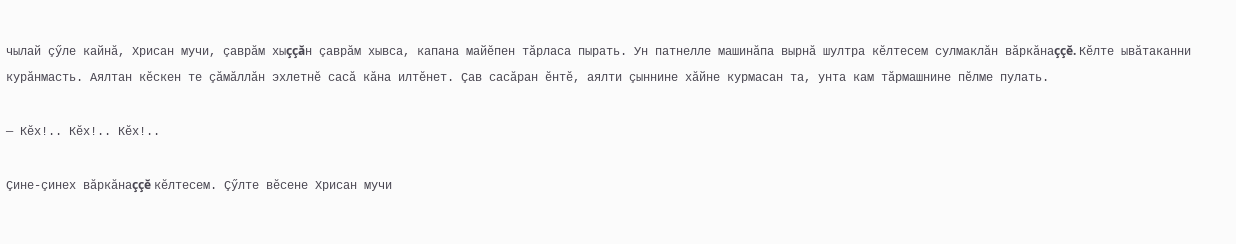чылай çӳле кайнă, Хрисан мучи, çаврăм хыççăн çаврăм хывса, капана майĕпен тăрласа пырать. Ун патнелле машинăпа вырнă шултра кĕлтесем сулмаклăн вăркăнаççĕ. Кĕлте ывăтаканни курăнмасть. Аялтан кĕскен те çăмăллăн эхлетнĕ сасă кăна илтĕнет. Çав сасăран ĕнтĕ, аялти çыннине хăйне курмасан та, унта кам тăрмашнине пĕлме пулать.

— Кĕх!.. Кĕх!.. Кĕх!..

Çине-çинех вăркăнаççĕ кĕлтесем. Çӳлте вĕсене Хрисан мучи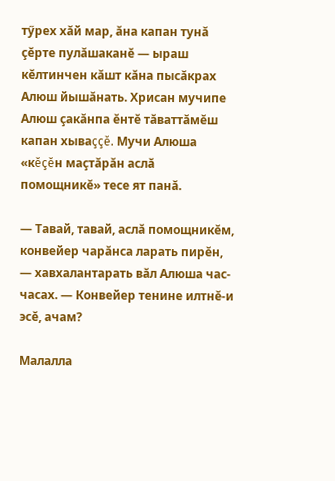тӳрех хăй мар, ăна капан тунă çĕрте пулăшаканĕ — ыраш кĕлтинчен кăшт кăна пысăкрах Алюш йышăнать. Хрисан мучипе Алюш çакăнпа ĕнтĕ тăваттăмĕш капан хываççĕ. Мучи Алюша «кĕçĕн маçтăрăн аслă помощникĕ» тесе ят панă.

— Тавай, тавай, аслă помощникĕм, конвейер чарăнса ларать пирĕн, — хавхалантарать вăл Алюша час-часах. — Конвейер тенине илтнĕ-и эсĕ, ачам?

Малалла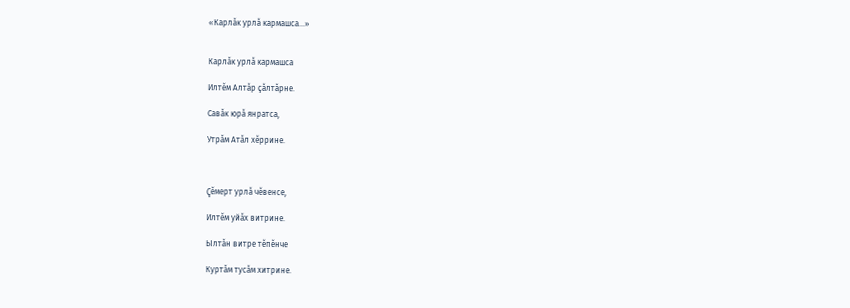«Карлăк урлă кармашса...»


Карлăк урлă кармашса

Илтĕм Алтăр çăлтăрне.

Савăк юрă янратса,

Утрăм Атăл хĕррине.



Çĕмерт урлă чĕвенсе,

Илтĕм уйăх витрине.

Ылтăн витре тĕпĕнче

Куртăм тусăм хитрине.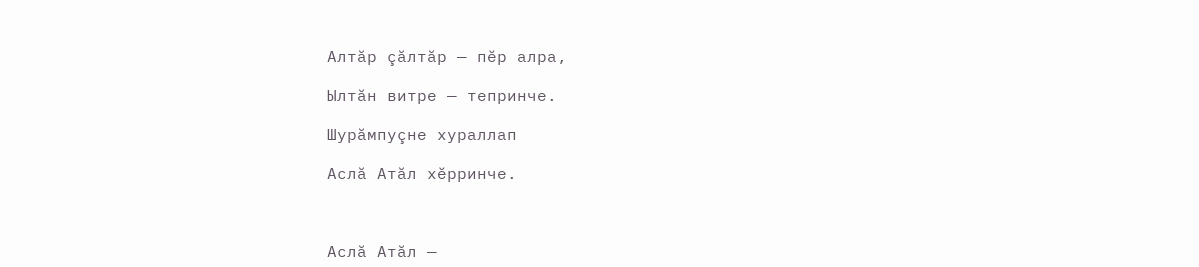Алтăр çăлтăр — пĕр алра,

Ылтăн витре — тепринче.

Шурăмпуçне хураллап

Аслă Атăл хĕрринче.



Аслă Атăл —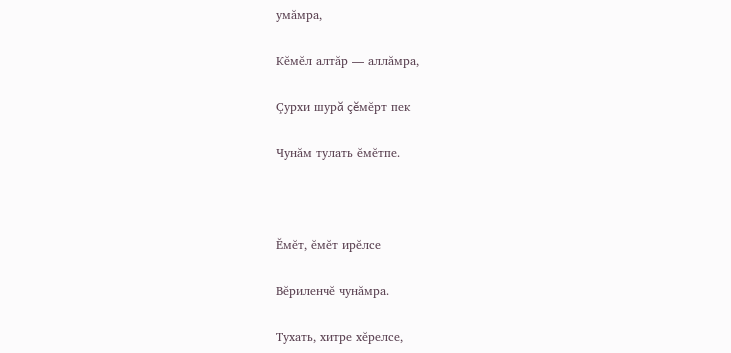умăмра,

Кĕмĕл алтăр — аллăмра,

Çурхи шурă çĕмĕрт пек

Чунăм тулать ĕмĕтпе.



Ĕмĕт, ĕмĕт ирĕлсе

Вĕриленчĕ чунăмра.

Тухать, хитре хĕрелсе,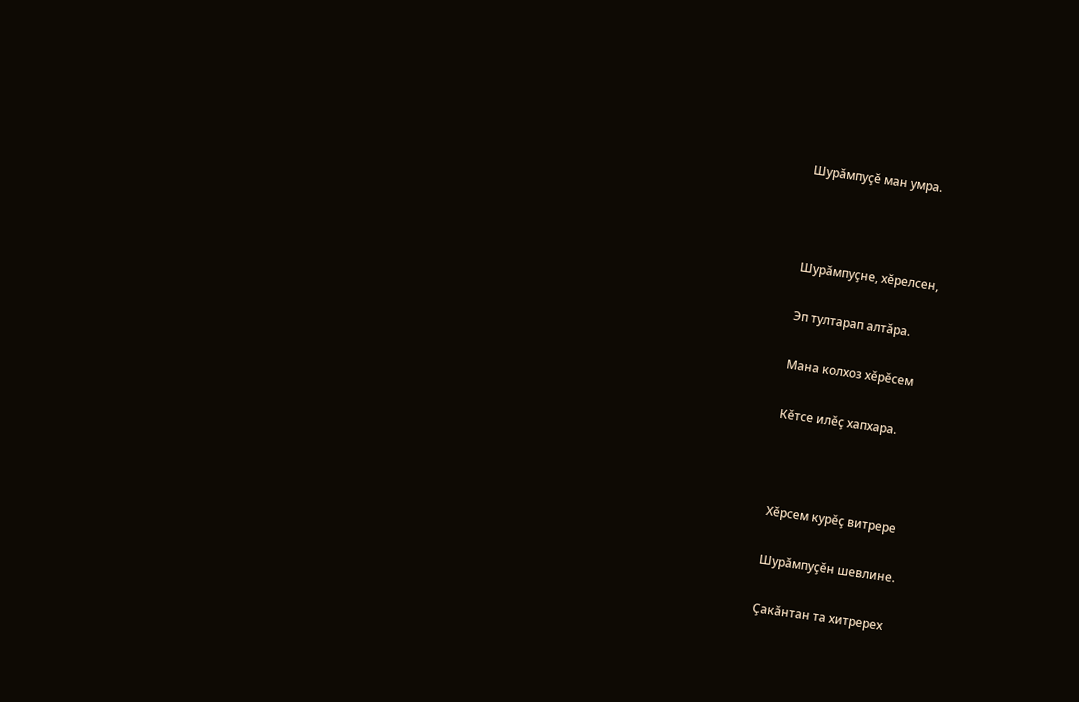Шурăмпуçĕ ман умра.



Шурăмпуçне, хĕрелсен,

Эп тултарап алтăра.

Мана колхоз хĕрĕсем

Кĕтсе илĕç хапхара.



Хĕрсем курĕç витрере

Шурăмпуçĕн шевлине.

Çакăнтан та хитререх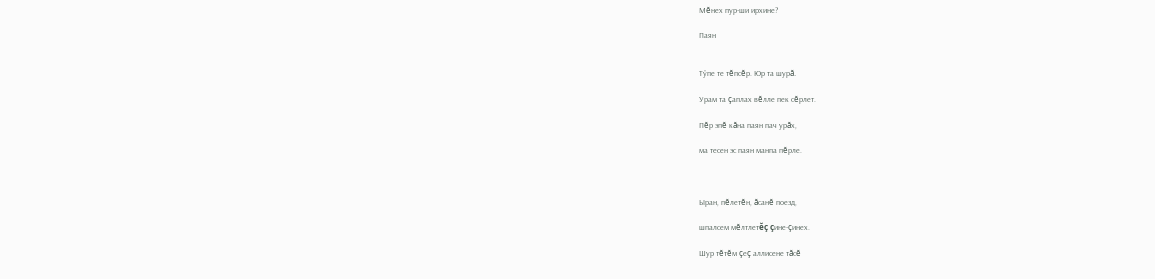Мĕнех пур-ши ирхине?

Паян


Тӳпе те тĕпсĕр. Юр та шурă.

Урам та çаплах вĕлле пек сĕрлет.

Пĕр эпĕ кăна паян пач урăх,

ма тесен эс паян манпа пĕрле.



Ыран, пĕлетĕн, ăсанĕ поезд,

шпалсем мĕлтлетĕç çине-çинех.

Шур тĕтĕм çеç аллисене тăсĕ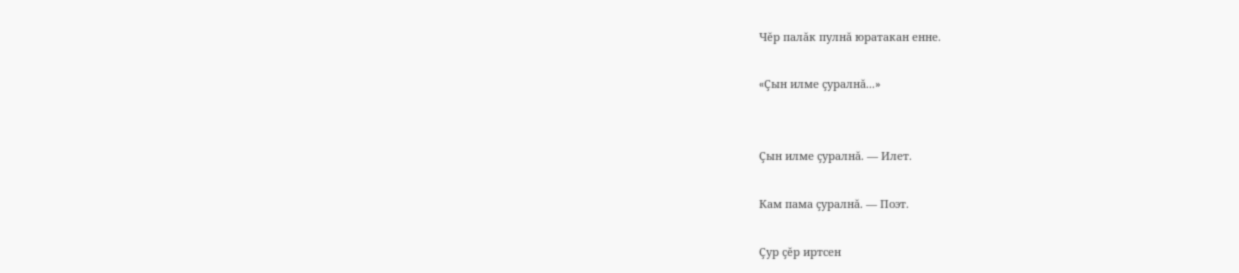Чĕр палăк пулнă юратакан енне.

«Çын илме çуралнă...»


Çын илме çуралнă. — Илет.

Кам пама çуралнă. — Поэт.

Çур çĕр иртсен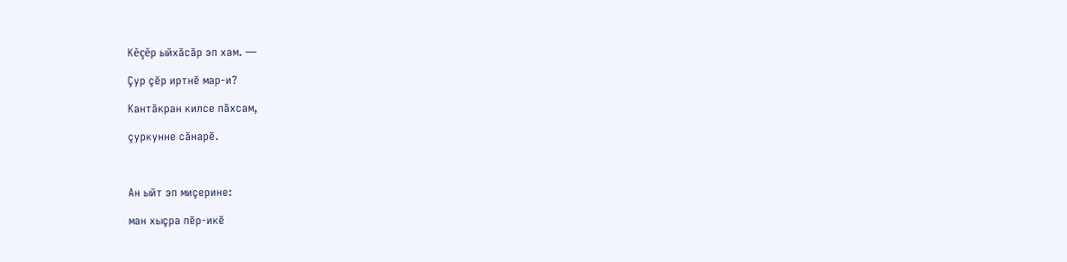Кĕçĕр ыйхăсăр эп хам. —

Çур çĕр иртнĕ мар-и?

Кантăкран килсе пăхсам,

çуркунне сăнарĕ.



Ан ыйт эп миçерине:

ман хыçра пĕр-икĕ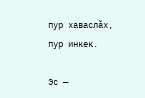пур хаваслăх, пур инкек.

Эс —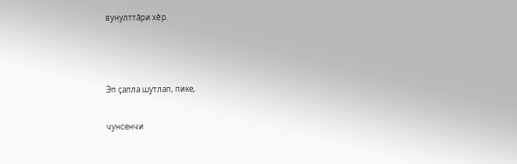вунулттăри хĕр.



Эп çапла шутлап, пике,

чунсенчи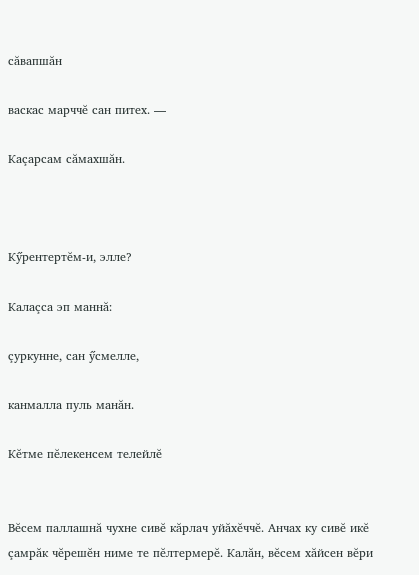сăвапшăн

васкас марччĕ сан питех. —

Каçарсам сăмахшăн.



Кӳрентертĕм-и, элле?

Калаçса эп маннă:

çуркунне, сан ӳсмелле,

канмалла пуль манăн.

Кĕтме пĕлекенсем телейлĕ


Вĕсем паллашнă чухне сивĕ кăрлач уйăхĕччĕ. Анчах ку сивĕ икĕ çамрăк чĕрешĕн ниме те пĕлтермерĕ. Калăн, вĕсем хăйсен вĕри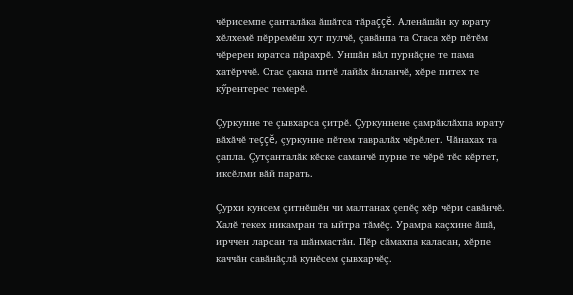чĕрисемпе çанталăка ăшăтса тăраççĕ. Аленăшăн ку юрату хĕлхемĕ пĕрремĕш хут пулчĕ, çавăнпа та Стаса хĕр пĕтĕм чĕререн юратса пăрахрĕ. Уншăн вăл пурнăçне те пама хатĕрччĕ. Стас çакна питĕ лайăх ăнланчĕ, хĕре питех те кӳрентерес темерĕ.

Çуркунне те çывхарса çитрĕ. Çуркуннене çамрăклăхпа юрату вăхăчĕ теççĕ, çуркунне пĕтем тавралăх чĕрĕлет. Чăнахах та çапла. Çутçанталăк кĕске саманчĕ пурне те чĕрĕ тĕс кĕртет, иксĕлми вăй парать.

Çурхи кунсем çитнĕшĕн чи малтанах çепĕç хĕр чĕри савăнчĕ. Халĕ текех никамран та ыйтра тăмĕç. Урамра каçхине ăшă, ирччен ларсан та шăнмастăн. Пĕр сăмахпа каласан, хĕрпе каччăн савăнăçлă кунĕсем çывхарчĕç.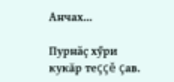Анчах...

Пурнăç хӳри кукăр теççĕ çав.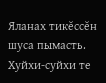Яланах тикĕссĕн шуса пымасть. Хуйхи-суйхи те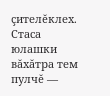çителĕклех. Стаса юлашки вăхăтра тем пулчĕ —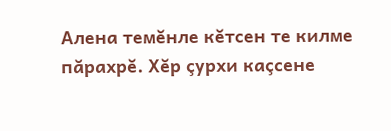Алена темĕнле кĕтсен те килме пăрахрĕ. Хĕр çурхи каçсене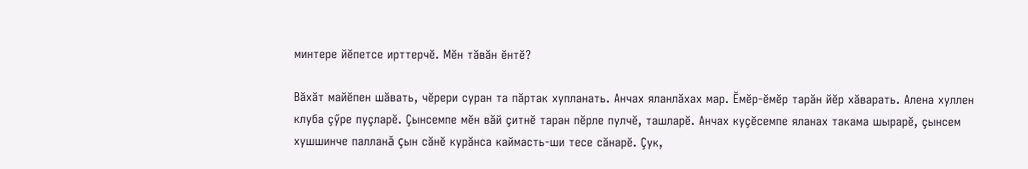минтере йĕпетсе ирттерчĕ. Мĕн тăвăн ĕнтĕ?

Вăхăт майĕпен шăвать, чĕрери суран та пăртак хупланать. Анчах яланлăхах мар. Ĕмĕр-ĕмĕр тарăн йĕр хăварать. Алена хуллен клуба çӳре пуçларĕ. Çынсемпе мĕн вăй çитнĕ таран пĕрле пулчĕ, ташларĕ. Анчах куçĕсемпе яланах такама шырарĕ, çынсем хушшинче палланă çын сăнĕ курăнса каймасть-ши тесе сăнарĕ. Çук,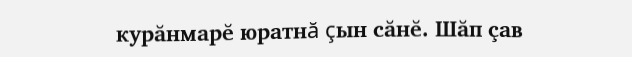курăнмарĕ юратнă çын сăнĕ. Шăп çав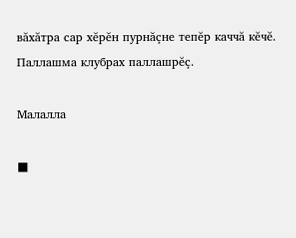вăхăтра сар хĕрĕн пурнăçне тепĕр каччă кĕчĕ. Паллашма клубрах паллашрĕç.

Малалла

■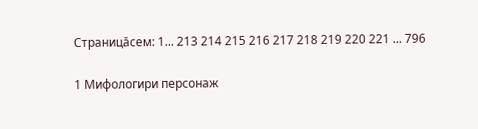Страницăсем: 1... 213 214 215 216 217 218 219 220 221 ... 796

1 Мифологири персонаж